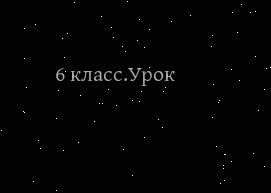6 класс.Урок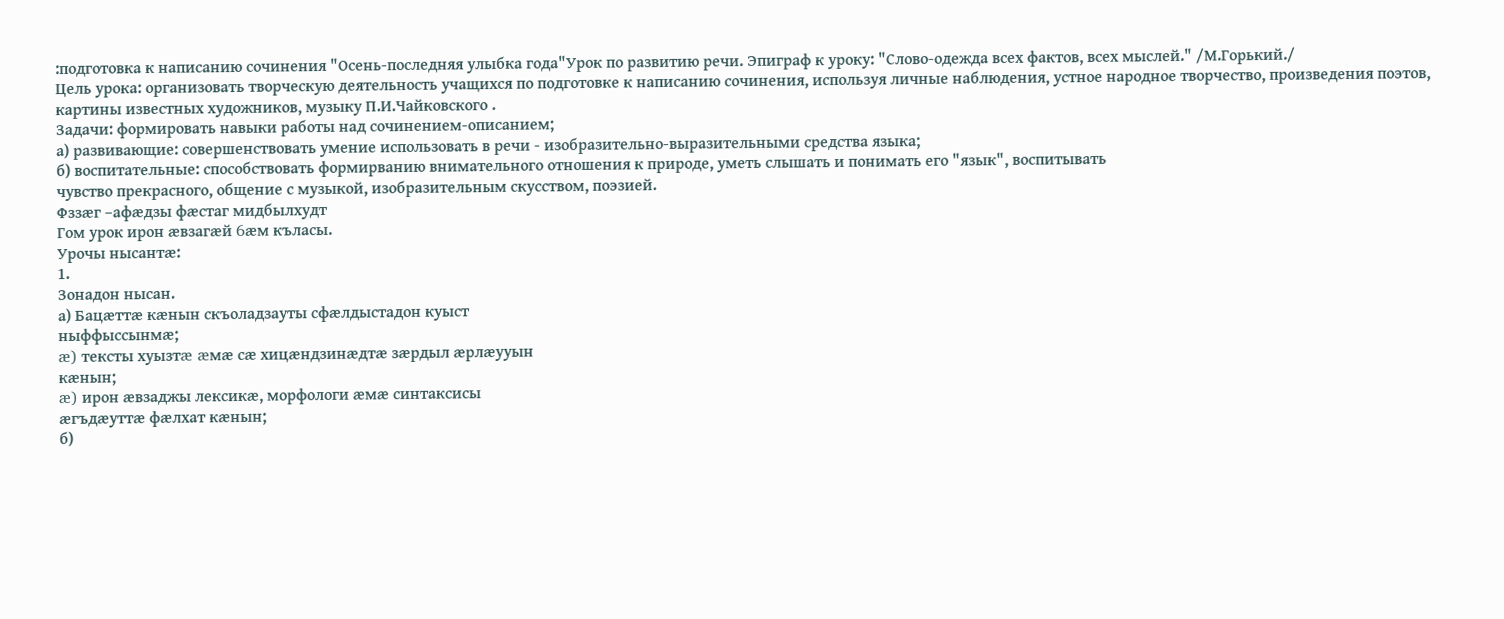:подготовка к написанию сочинения "Осень-последняя улыбка года"Урок по развитию речи. Эпиграф к уроку: "Слово-одежда всех фактов, всех мыслей." /М.Горький./
Цель урока: организовать творческую деятельность учащихся по подготовке к написанию сочинения, используя личные наблюдения, устное народное творчество, произведения поэтов, картины известных художников, музыку П.И.Чайковского .
Задачи: формировать навыки работы над сочинением-описанием;
а) развивающие: совершенствовать умение использовать в речи - изобразительно-выразительными средства языка;
б) воспитательные: способствовать формирванию внимательного отношения к природе, уметь слышать и понимать его "язык", воспитывать
чувство прекрасного, общение с музыкой, изобразительным скусством, поэзией.
Фззæг –афæдзы фæстаг мидбылхудт
Гом урок ирон æвзагæй 6æм къласы.
Урочы нысантæ:
1.
Зонадон нысан.
а) Бацæттæ кæнын скъоладзауты сфæлдыстадон куыст
ныффыссынмæ;
æ) тексты хуызтæ æмæ сæ хицæндзинæдтæ зæрдыл æрлæууын
кæнын;
æ) ирон æвзаджы лексикæ, морфологи æмæ синтаксисы
æгъдæуттæ фæлхат кæнын;
б)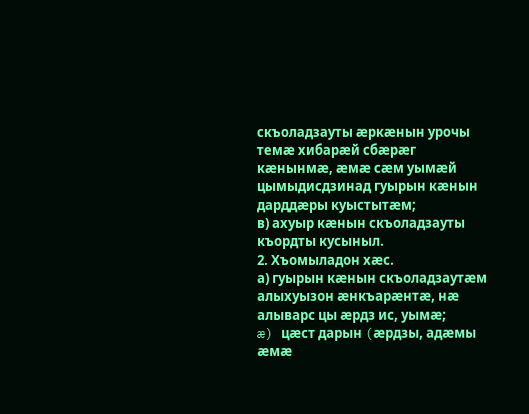скъоладзауты æркæнын урочы темæ хибарæй сбæрæг
кæнынмæ, æмæ сæм уымæй цымыдисдзинад гуырын кæнын
дарддæры куыстытæм;
в) ахуыр кæнын скъоладзауты къордты кусыныл.
2. Хъомыладон хæс.
а) гуырын кæнын скъоладзаутæм алыхуызон æнкъарæнтæ, нæ
алыварс цы æрдз ис, уымæ;
æ) цæст дарын (æрдзы, адæмы æмæ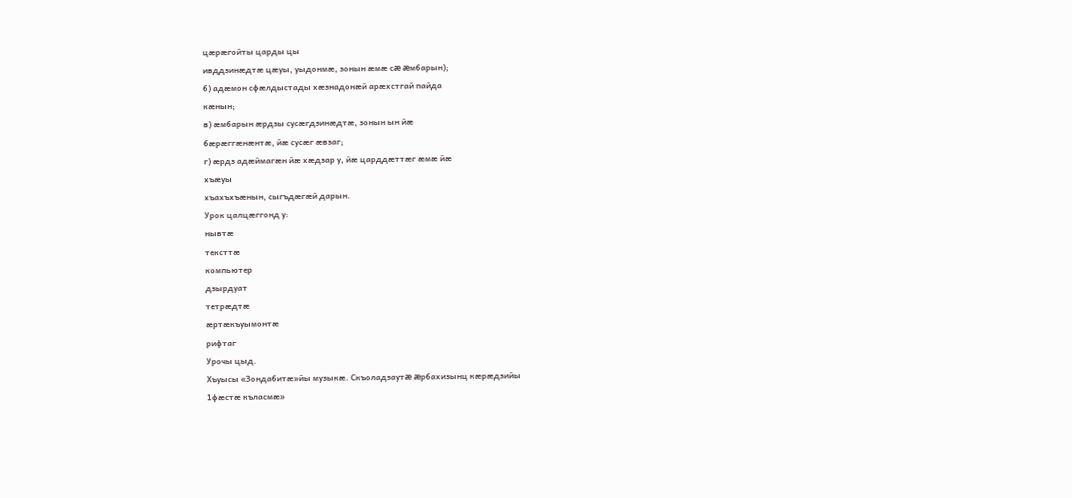цæрæгойты царды цы
ивддзинæдтæ цæуы, уыдонмæ, зонын æмæ сæ æмбарын);
б) адæмон сфæлдыстады хæзнадонæй арæхстгай пайда
кæнын;
в) æмбарын æрдзы сусæгдзинæдтæ, зонын ын йæ
бæрæггæнæнтæ, йæ сусæг æвзаг;
г) æрдз адæймагæн йæ хæдзар у, йæ царддæттæг æмæ йæ
хъæуы
хъахъхъæнын, сыгъдæгæй дарын.
Урок цалцæггонд у:
нывтæ
тексттæ
компьютер
дзырдуат
тетрæдтæ
æртæкъуымонтæ
рифтаг
Урочы цыд.
Хъуысы «Зондабитæ»йы музыкæ. Скъоладзаутæ æрбахизынц кæрæдзийы
1фæстæ къласмæ»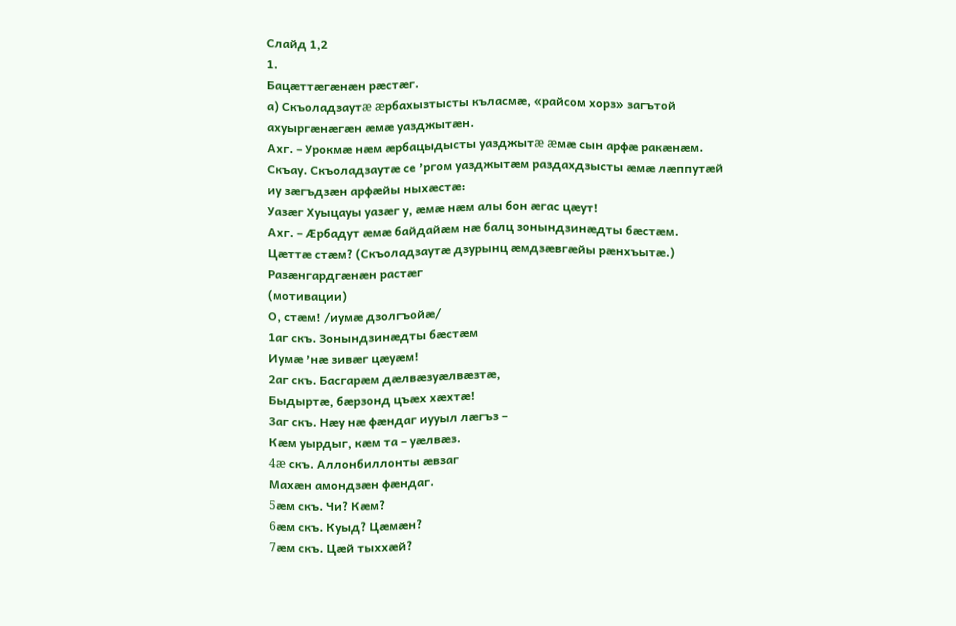Слайд 1,2
1.
Бацæттæгæнæн рæстæг.
а) Скъоладзаутæ æрбахызтысты къласмæ, «райсом хорз» загътой
ахуыргæнæгæн æмæ уазджытæн.
Ахг. – Урокмæ нæм æрбацыдысты уазджытæ æмæ сын арфæ ракæнæм.
Скъау. Скъоладзаутæ се ׳ргом уазджытæм раздахдзысты æмæ лæппутæй
иу зæгъдзæн арфæйы ныхæстæ:
Уазæг Хуыцауы уазæг у, æмæ нæм алы бон æгас цæут!
Ахг. – Æрбадут æмæ байдайæм нæ балц зонындзинæдты бæстæм.
Цæттæ стæм? (Скъоладзаутæ дзурынц æмдзæвгæйы рæнхъытæ.)
Разæнгардгæнæн растæг
(мотивации)
О, стæм! /иумæ дзолгъойæ/
1аг скъ. Зонындзинæдты бæстæм
Иумæ ׳нæ зивæг цæуæм!
2аг скъ. Басгарæм дæлвæзуæлвæзтæ,
Быдыртæ, бæрзонд цъæх хæхтæ!
3аг скъ. Нæу нæ фæндаг иууыл лæгъз –
Кæм уырдыг, кæм та – уæлвæз.
4æ скъ. Аллонбиллонты æвзаг
Махæн амондзæн фæндаг.
5æм скъ. Чи? Кæм?
6æм скъ. Куыд? Цæмæн?
7æм скъ. Цæй тыххæй?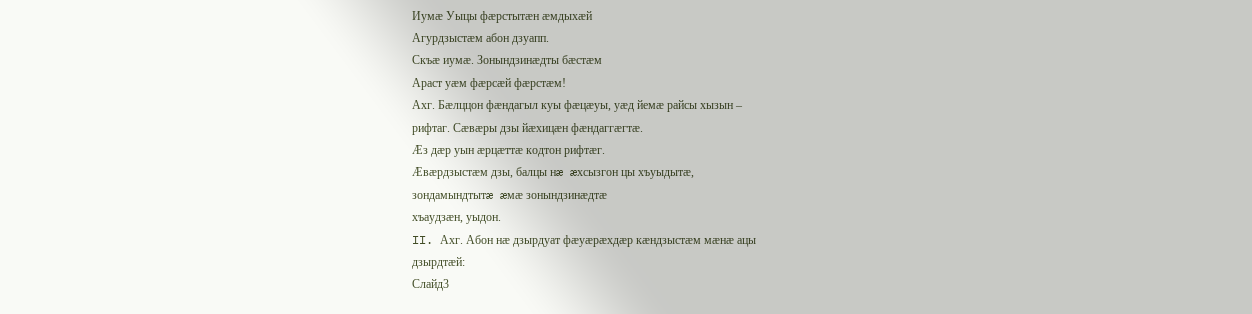Иумæ Уыцы фæрстытæн æмдыхæй
Агурдзыстæм абон дзуапп.
Скъæ иумæ. Зонындзинæдты бæстæм
Араст уæм фæрсæй фæрстæм!
Ахг. Бæлццон фæндагыл куы фæцæуы, уæд йемæ райсы хызын –
рифтаг. Сæвæры дзы йæхицæн фæндаггæгтæ.
Æз дæр уын æрцæттæ кодтон рифтæг.
Æвæрдзыстæм дзы, балцы нæ æхсызгон цы хъуыдытæ,
зондамындтытæ æмæ зонындзинæдтæ
хъаудзæн, уыдон.
II. Ахг. Абон нæ дзырдуат фæуæрæхдæр кæндзыстæм мæнæ ацы
дзырдтæй:
Слайд3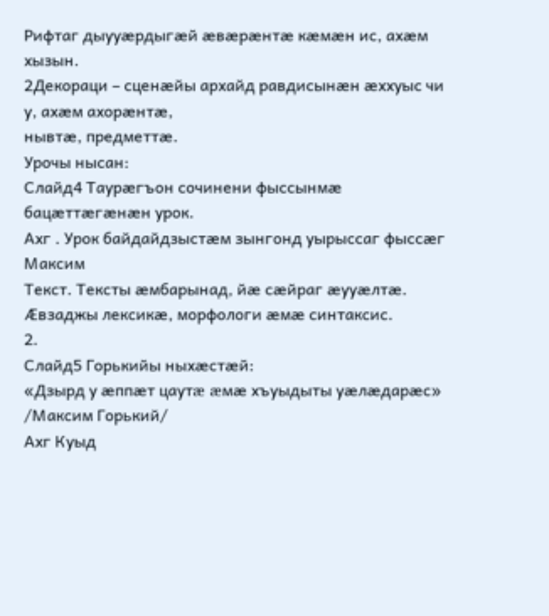Рифтаг дыууæрдыгæй æвæрæнтæ кæмæн ис, ахæм хызын.
2Декораци – сценæйы архайд равдисынæн æххуыс чи у, ахæм ахорæнтæ,
нывтæ, предметтæ.
Урочы нысан:
Слайд4 Таурæгъон сочинени фыссынмæ бацæттæгæнæн урок.
Ахг . Урок байдайдзыстæм зынгонд уырыссаг фыссæг Максим
Текст. Тексты æмбарынад, йæ сæйраг æууæлтæ.
Æвзаджы лексикæ, морфологи æмæ синтаксис.
2.
Слайд5 Горькийы ныхæстæй:
«Дзырд у æппæт цаутæ æмæ хъуыдыты уæлæдарæс»
/Максим Горький/
Ахг Куыд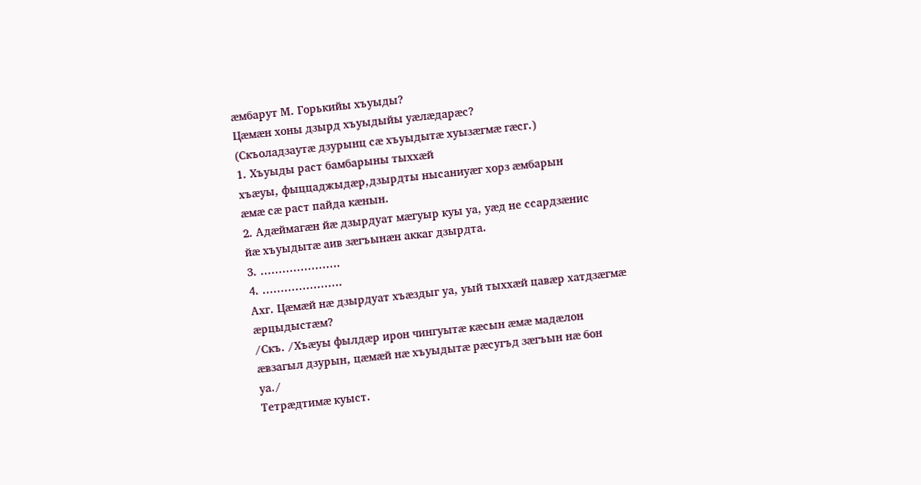æмбарут М. Горькийы хъуыды?
Цæмæн хоны дзырд хъуыдыйы уæлæдарæс?
(Скъоладзаутæ дзурынц сæ хъуыдытæ хуызæгмæ гæсг.)
1. Хъуыды раст бамбарыны тыххæй
хъæуы, фыццаджыдæр,дзырдты нысаниуæг хорз æмбарын
æмæ сæ раст пайда кæнын.
2. Адæймагæн йæ дзырдуат мæгуыр куы уа, уæд не ссардзæнис
йæ хъуыдытæ аив зæгъынæн аккаг дзырдта.
3. ………………….
4. ………………….
Ахг. Цæмæй нæ дзырдуат хъæздыг уа, уый тыххæй цавæр хатдзæгмæ
æрцыдыстæм?
/Скъ. /Хъæуы фылдæр ирон чингуытæ кæсын æмæ мадæлон
æвзагыл дзурын, цæмæй нæ хъуыдытæ рæсугъд зæгъын нæ бон
уа./
Тетрæдтимæ куыст.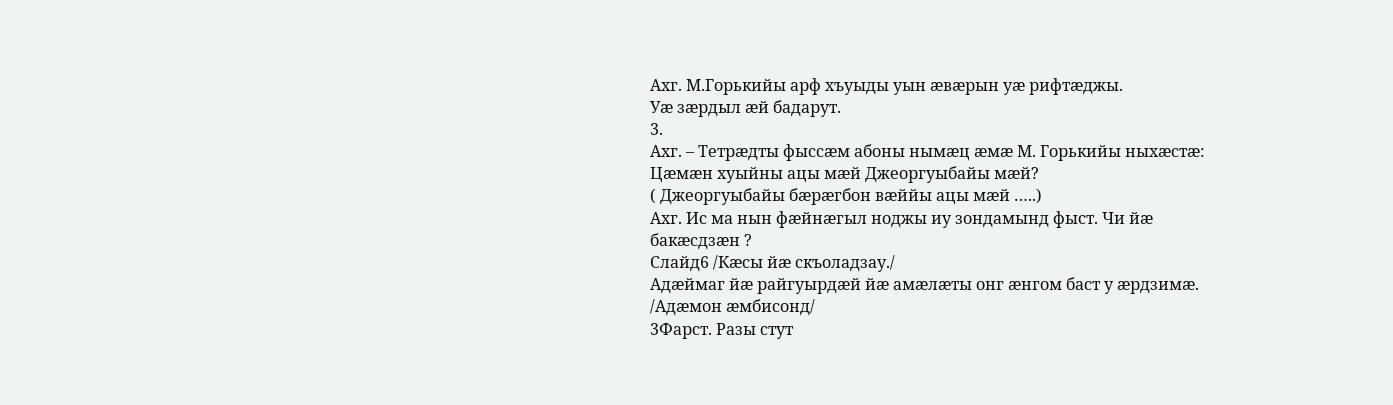Ахг. М.Горькийы арф хъуыды уын æвæрын уæ рифтæджы.
Уæ зæрдыл æй бадарут.
3.
Ахг. – Тетрæдты фыссæм абоны нымæц æмæ М. Горькийы ныхæстæ:
Цæмæн хуыйны ацы мæй Джеоргуыбайы мæй?
( Джеоргуыбайы бæрæгбон вæййы ацы мæй …..)
Ахг. Ис ма нын фæйнæгыл ноджы иу зондамынд фыст. Чи йæ
бакæсдзæн ?
Слайд6 /Кæсы йæ скъоладзау./
Адæймаг йæ райгуырдæй йæ амæлæты онг æнгом баст у æрдзимæ.
/Адæмон æмбисонд/
3Фарст. Разы стут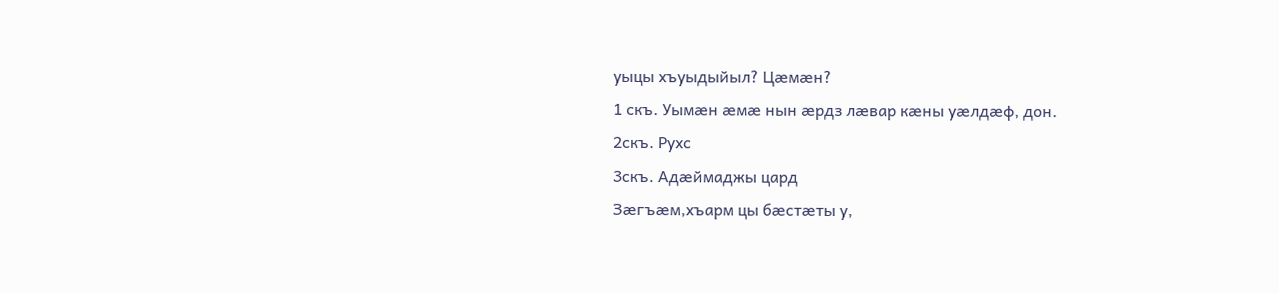уыцы хъуыдыйыл? Цæмæн?
1 скъ. Уымæн æмæ нын æрдз лæвар кæны уæлдæф, дон.
2скъ. Рухс
3скъ. Адæймаджы цард
Зæгъæм,хъарм цы бæстæты у,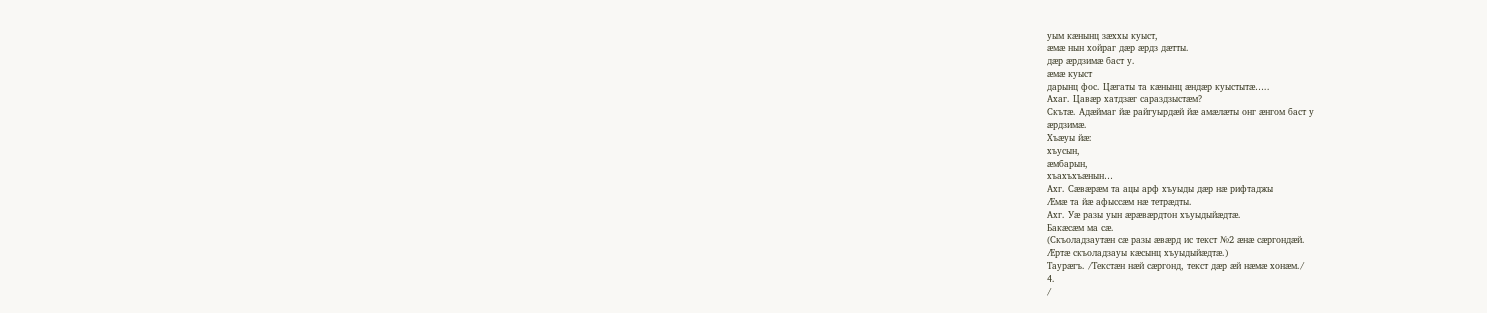уым кæнынц зæххы куыст,
æмæ нын хойраг дæр æрдз дæтты.
дæр æрдзимæ баст у.
æмæ куыст
дарынц фос. Цæгаты та кæнынц æндæр куыстытæ…..
Ахаг. Цавæр хатдзæг сараздзыстæм?
Скътæ. Адæймаг йæ райгуырдæй йæ амæлæты онг æнгом баст у
æрдзимæ.
Хъæуы йæ:
хъусын,
æмбарын,
хъахъхъæнын…
Ахг. Сæвæрæм та ацы арф хъуыды дæр нæ рифтаджы
Æмæ та йæ афыссæм нæ тетрæдты.
Ахг. Уæ разы уын æрæвæрдтон хъуыдыйæдтæ.
Бакæсæм ма сæ.
(Скъоладзаутæн сæ разы æвæрд ис текст №2 æнæ сæргондæй.
Æртæ скъоладзауы кæсынц хъуыдыйæдтæ.)
Таурæгъ. /Текстæн нæй сæргонд, текст дæр æй нæмæ хонæм./
4.
/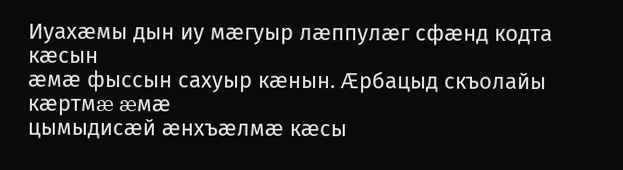Иуахæмы дын иу мæгуыр лæппулæг сфæнд кодта кæсын
æмæ фыссын сахуыр кæнын. Æрбацыд скъолайы кæртмæ æмæ
цымыдисæй æнхъæлмæ кæсы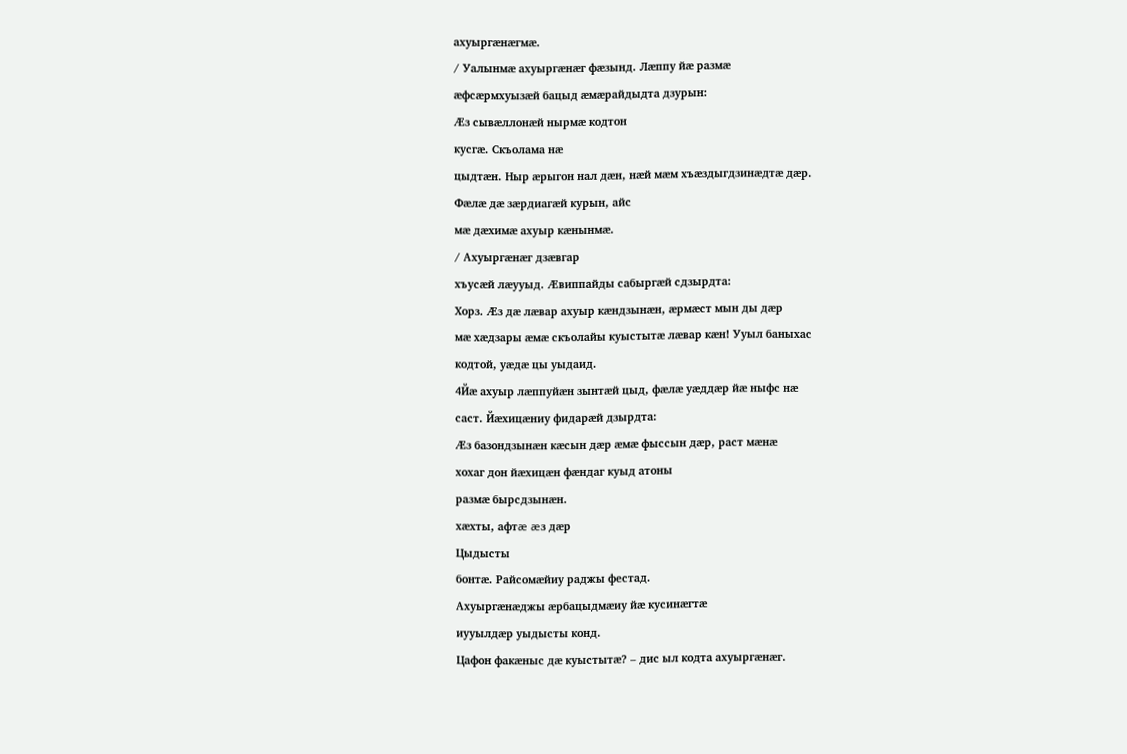ахуыргæнæгмæ.
/ Уалынмæ ахуыргæнæг фæзынд. Лæппу йæ размæ
æфсæрмхуызæй бацыд æмæрайдыдта дзурын:
Æз сывæллонæй нырмæ кодтон
кусгæ. Скъолама нæ
цыдтæн. Ныр æрыгон нал дæн, нæй мæм хъæздыгдзинæдтæ дæр.
Фæлæ дæ зæрдиагæй курын, айс
мæ дæхимæ ахуыр кæнынмæ.
/ Ахуыргæнæг дзæвгар
хъусæй лæууыд. Æвиппайды сабыргæй сдзырдта:
Хорз. Æз дæ лæвар ахуыр кæндзынæн, æрмæст мын ды дæр
мæ хæдзары æмæ скъолайы куыстытæ лæвар кæн! Ууыл баныхас
кодтой, уæдæ цы уыдаид.
4Йæ ахуыр лæппуйæн зынтæй цыд, фæлæ уæддæр йæ ныфс нæ
саст. Йæхицæниу фидарæй дзырдта:
Æз базондзынæн кæсын дæр æмæ фыссын дæр, раст мæнæ
хохаг дон йæхицæн фæндаг куыд атоны
размæ бырсдзынæн.
хæхты, афтæ æз дæр
Цыдысты
бонтæ. Райсомæйиу раджы фестад.
Ахуыргæнæджы æрбацыдмæиу йæ кусинæгтæ
иууылдæр уыдысты конд.
Цафон факæныс дæ куыстытæ? – дис ыл кодта ахуыргæнæг.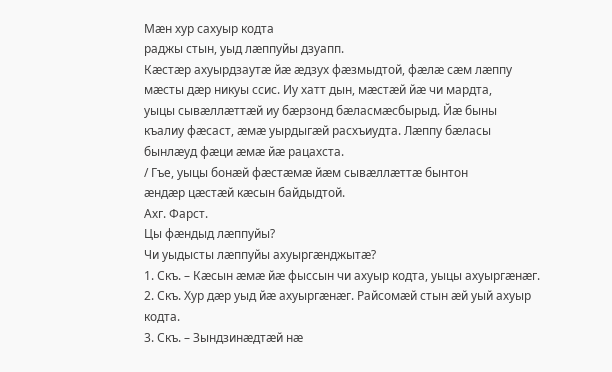Мæн хур сахуыр кодта
раджы стын, уыд лæппуйы дзуапп.
Кæстæр ахуырдзаутæ йæ æдзух фæзмыдтой, фæлæ сæм лæппу
мæсты дæр никуы ссис. Иу хатт дын, мæстæй йæ чи мардта,
уыцы сывæллæттæй иу бæрзонд бæласмæсбырыд. Йæ быны
къалиу фæсаст, æмæ уырдыгæй расхъиудта. Лæппу бæласы
бынлæуд фæци æмæ йæ рацахста.
/ Гъе, уыцы бонæй фæстæмæ йæм сывæллæттæ бынтон
æндæр цæстæй кæсын байдыдтой.
Ахг. Фарст.
Цы фæндыд лæппуйы?
Чи уыдысты лæппуйы ахуыргæнджытæ?
1. Скъ. – Кæсын æмæ йæ фыссын чи ахуыр кодта, уыцы ахуыргæнæг.
2. Скъ. Хур дæр уыд йæ ахуыргæнæг. Райсомæй стын æй уый ахуыр
кодта.
3. Скъ. – Зындзинæдтæй нæ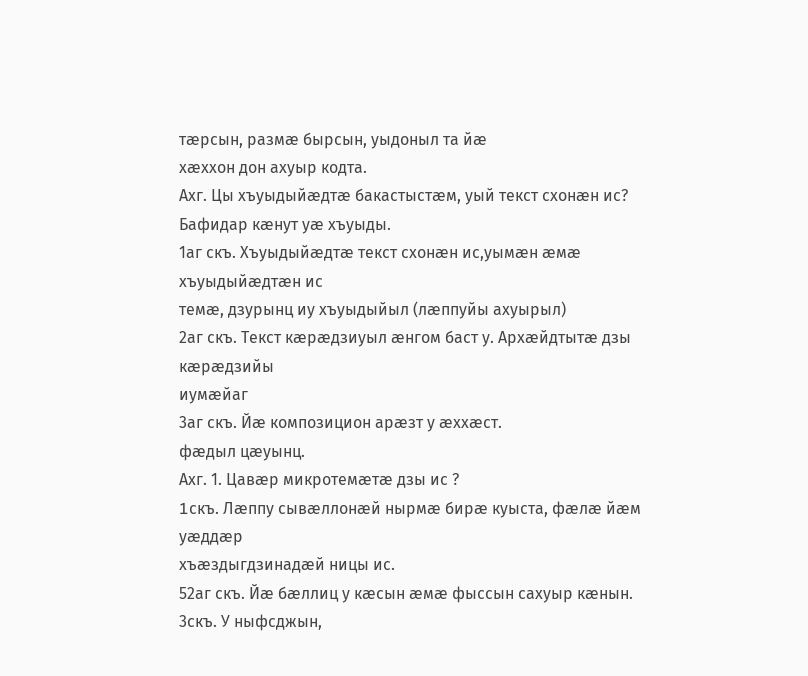тæрсын, размæ бырсын, уыдоныл та йæ
хæххон дон ахуыр кодта.
Ахг. Цы хъуыдыйæдтæ бакастыстæм, уый текст схонæн ис?
Бафидар кæнут уæ хъуыды.
1аг скъ. Хъуыдыйæдтæ текст схонæн ис,уымæн æмæ хъуыдыйæдтæн ис
темæ, дзурынц иу хъуыдыйыл (лæппуйы ахуырыл)
2аг скъ. Текст кæрæдзиуыл æнгом баст у. Архæйдтытæ дзы кæрæдзийы
иумæйаг
3аг скъ. Йæ композицион арæзт у æххæст.
фæдыл цæуынц.
Ахг. 1. Цавæр микротемæтæ дзы ис ?
1cкъ. Лæппу сывæллонæй нырмæ бирæ куыста, фæлæ йæм уæддæр
хъæздыгдзинадæй ницы ис.
52аг скъ. Йæ бæллиц у кæсын æмæ фыссын сахуыр кæнын.
3скъ. У ныфсджын,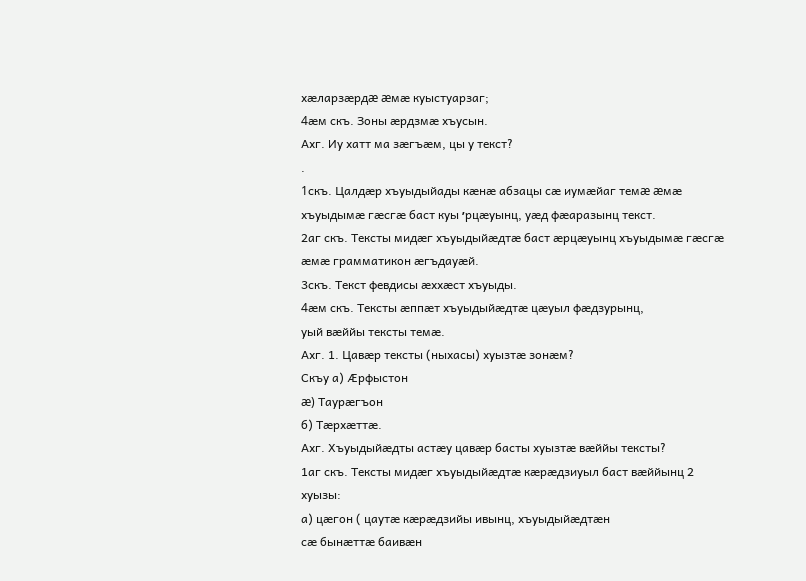хæларзæрдæ æмæ куыстуарзаг;
4æм скъ. Зоны æрдзмæ хъусын.
Ахг. Иу хатт ма зæгъæм, цы у текст?
.
1cкъ. Цалдæр хъуыдыйады кæнæ абзацы сæ иумæйаг темæ æмæ
хъуыдымæ гæсгæ баст куы ׳рцæуынц, уæд фæаразынц текст.
2аг скъ. Тексты мидæг хъуыдыйæдтæ баст æрцæуынц хъуыдымæ гæсгæ
æмæ грамматикон æгъдауæй.
3скъ. Текст февдисы æххæст хъуыды.
4æм скъ. Тексты æппæт хъуыдыйæдтæ цæуыл фæдзурынц,
уый вæййы тексты темæ.
Ахг. 1. Цавæр тексты (ныхасы) хуызтæ зонæм?
Скъу а) Æрфыстон
æ) Таурæгъон
б) Тæрхæттæ.
Ахг. Хъуыдыйæдты астæу цавæр басты хуызтæ вæййы тексты?
1аг скъ. Тексты мидæг хъуыдыйæдтæ кæрæдзиуыл баст вæййынц 2
хуызы:
а) цæгон ( цаутæ кæрæдзийы ивынц, хъуыдыйæдтæн
сæ бынæттæ баивæн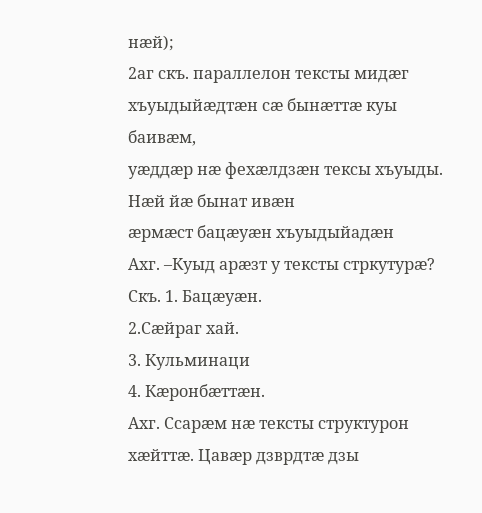нæй);
2аг скъ. параллелон тексты мидæг хъуыдыйæдтæн сæ бынæттæ куы
баивæм,
уæддæр нæ фехæлдзæн тексы хъуыды. Нæй йæ бынат ивæн
æрмæст бацæуæн хъуыдыйадæн
Ахг. –Куыд арæзт у тексты стркутурæ?
Скъ. 1. Бацæуæн.
2.Сæйраг хай.
3. Кульминаци
4. Кæронбæттæн.
Ахг. Ссарæм нæ тексты структурон хæйттæ. Цавæр дзврдтæ дзы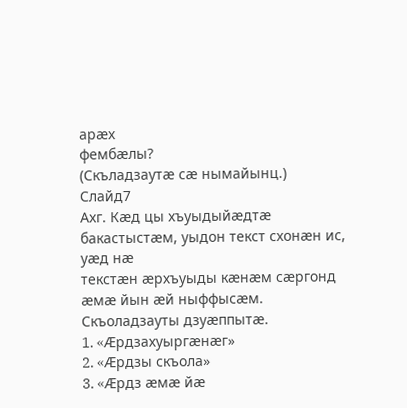арæх
фембæлы?
(Скъладзаутæ сæ нымайынц.)
Слайд7
Ахг. Кæд цы хъуыдыйæдтæ бакастыстæм, уыдон текст схонæн ис, уæд нæ
текстæн æрхъуыды кæнæм сæргонд æмæ йын æй ныффысæм.
Скъоладзауты дзуæппытæ.
1. «Æрдзахуыргæнæг»
2. «Æрдзы скъола»
3. «Æрдз æмæ йæ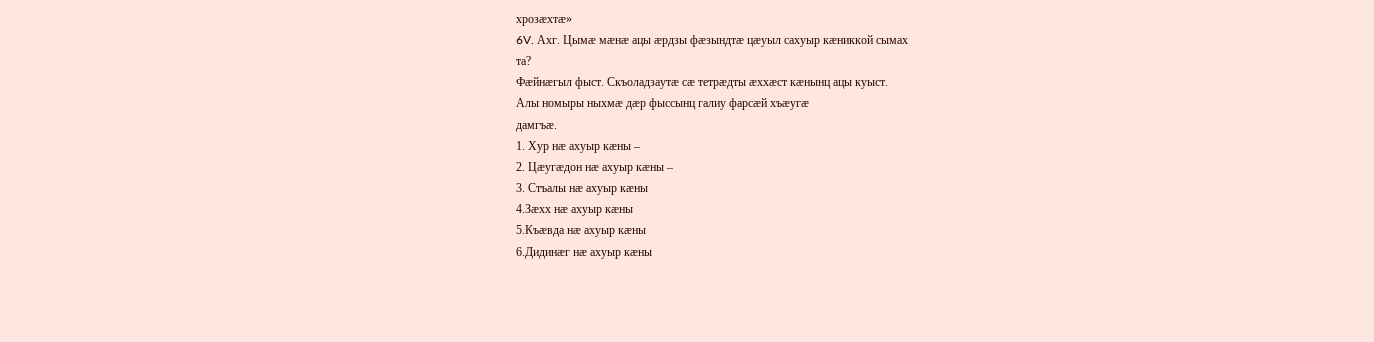хрозæхтæ»
6V. Ахг. Цымæ мæнæ ацы æрдзы фæзындтæ цæуыл сахуыр кæниккой сымах
та?
Фæйнæгыл фыст. Скъоладзаутæ сæ тетрæдты æххæст кæнынц ацы куыст.
Алы номыры ныхмæ дæр фыссынц галиу фарсæй хъæугæ
дамгъæ.
1. Хур нæ ахуыр кæны –
2. Цæугæдон нæ ахуыр кæны –
3. Стъалы нæ ахуыр кæны
4.Зæхх нæ ахуыр кæны
5.Къæвда нæ ахуыр кæны
6.Дидинæг нæ ахуыр кæны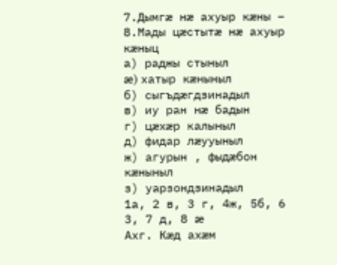7.Дымгæ нæ ахуыр кæны –
8.Мады цæстытæ нæ ахуыр кæныц
а) раджы стыныл
æ) хатыр кæныныл
б) сыгъдæгдзинадыл
в) иу ран нæ бадын
г) цæхæр калыныл
д) фидар лæууыныл
ж) агурын , фыдæбон кæныныл
з) уарзондзинадыл
1а, 2 в, 3 г, 4ж, 5б, 6 3, 7 д, 8 æ
Ахг. Кæд ахæм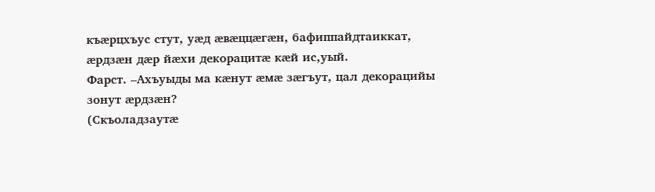къæрцхъус стут, уæд æвæццæгæн, бафиппайдтаиккат,
æрдзæн дæр йæхи декорацитæ кæй ис,уый.
Фарст. –Ахъуыды ма кæнут æмæ зæгъут, цал декорацийы зонут æрдзæн?
(Скъоладзаутæ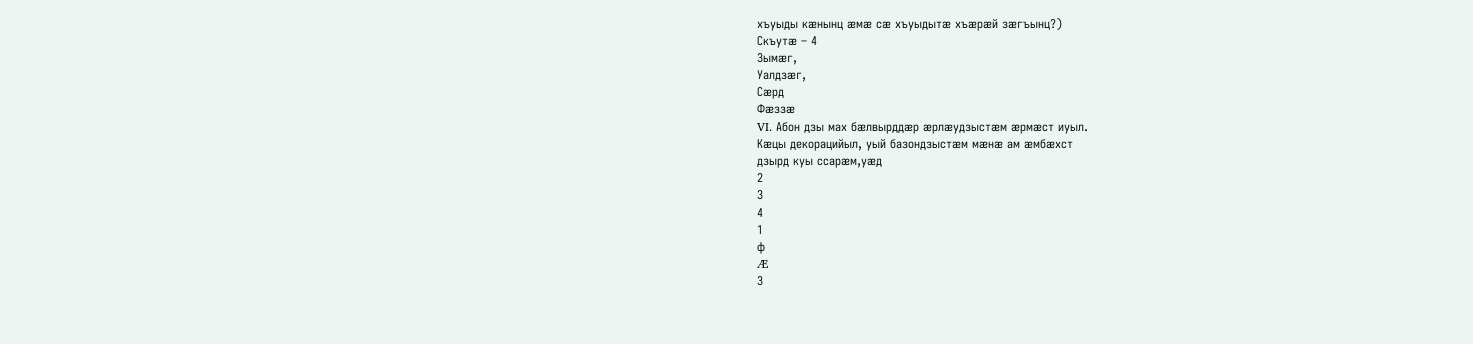хъуыды кæнынц æмæ сæ хъуыдытæ хъæрæй зæгъынц?)
Скъутæ – 4
Зымæг,
Уалдзæг,
Сæрд
Фæззæ
VI. Абон дзы мах бæлвырддæр æрлæудзыстæм æрмæст иуыл.
Кæцы декорацийыл, уый базондзыстæм мæнæ ам æмбæхст
дзырд куы ссарæм,уæд
2
3
4
1
ф
Æ
З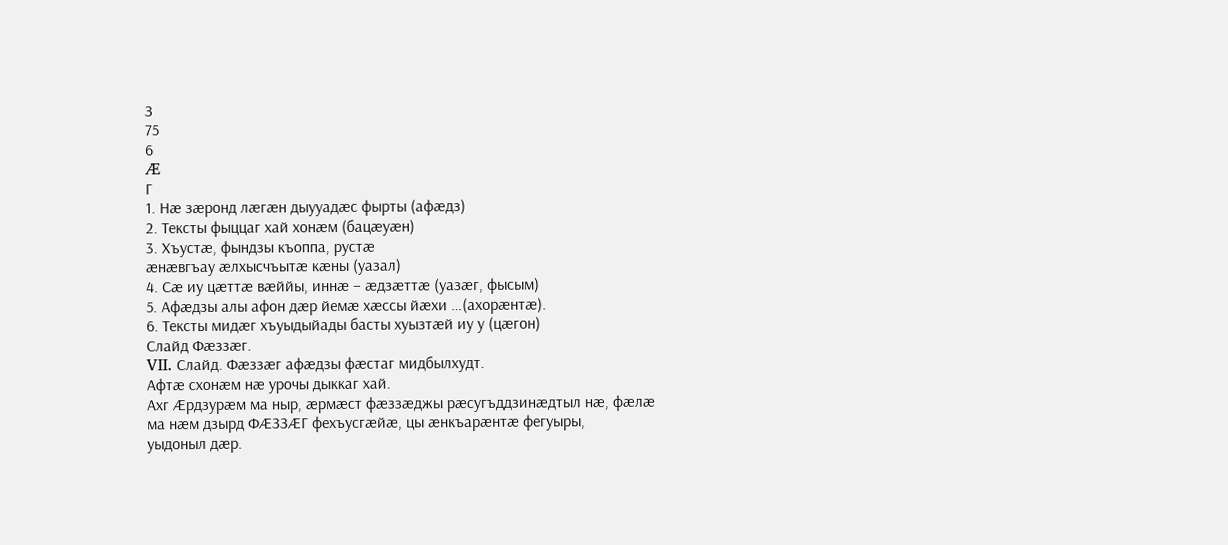З
75
6
Æ
Г
1. Нæ зæронд лæгæн дыууадæс фырты (афæдз)
2. Тексты фыццаг хай хонæм (бацæуæн)
3. Хъустæ, фындзы къоппа, рустæ
æнæвгъау æлхысчъытæ кæны (уазал)
4. Сæ иу цæттæ вæййы, иннæ – æдзæттæ (уазæг, фысым)
5. Афæдзы алы афон дæр йемæ хæссы йæхи …(ахорæнтæ).
6. Тексты мидæг хъуыдыйады басты хуызтæй иу у (цæгон)
Слайд Фæззæг.
VII. Слайд. Фæззæг афæдзы фæстаг мидбылхудт.
Афтæ схонæм нæ урочы дыккаг хай.
Ахг Æрдзурæм ма ныр, æрмæст фæззæджы рæсугъддзинæдтыл нæ, фæлæ
ма нæм дзырд ФÆЗЗÆГ фехъусгæйæ, цы æнкъарæнтæ фегуыры,
уыдоныл дæр.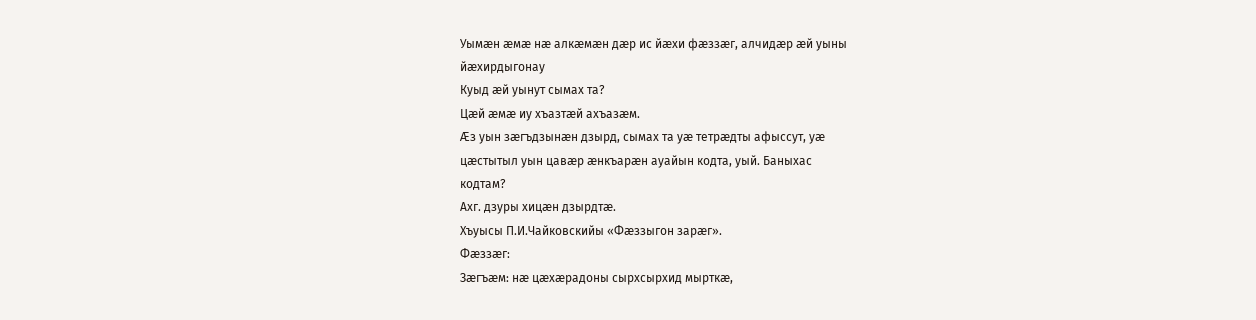Уымæн æмæ нæ алкæмæн дæр ис йæхи фæззæг, алчидæр æй уыны
йæхирдыгонау
Куыд æй уынут сымах та?
Цæй æмæ иу хъазтæй ахъазæм.
Æз уын зæгъдзынæн дзырд, сымах та уæ тетрæдты афыссут, уæ
цæстытыл уын цавæр æнкъарæн ауайын кодта, уый. Баныхас
кодтам?
Ахг. дзуры хицæн дзырдтæ.
Хъуысы П.И.Чайковскийы «Фæззыгон зарæг».
Фæззæг:
Зæгъæм: нæ цæхæрадоны сырхсырхид мырткæ,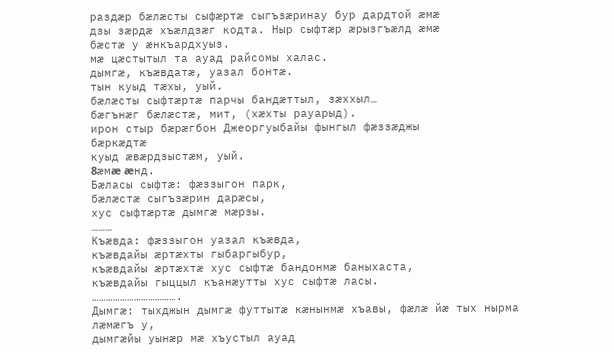раздæр бæлæсты сыфæртæ сыгъзæринау бур дардтой æмæ
дзы зæрдæ хъæлдзæг кодта. Ныр сыфтæр æрызгъæлд æмæ
бæстæ у æнкъардхуыз.
мæ цæстытыл та ауад райсомы халас.
дымгæ, къæвдатæ, уазал бонтæ.
тын куыд тæхы, уый.
бæлæсты сыфтæртæ парчы бандæттыл, зæххыл…
бæгънæг бæлæстæ, мит, (хæхты рауарыд).
ирон стыр бæрæгбон Джеоргуыбайы фынгыл фæззæджы
бæркæдтæ
куыд æвæрдзыстæм, уый.
8æмæ æнд.
Бæласы сыфтæ: фæззыгон парк,
бæлæстæ сыгъзæрин дарæсы,
хус сыфтæртæ дымгæ мæрзы.
………
Къæвда: фæззыгон уазал къæвда,
къæвдайы æртæхты гыбаргыбур,
къæвдайы æртæхтæ хус сыфтæ бандонмæ баныхаста,
къæвдайы гыццыл къанæутты хус сыфтæ ласы.
……………………………….
Дымгæ: тыхджын дымгæ футтытæ кæнынмæ хъавы, фæлæ йæ тых нырма
лæмæгъ у,
дымгæйы уынæр мæ хъустыл ауад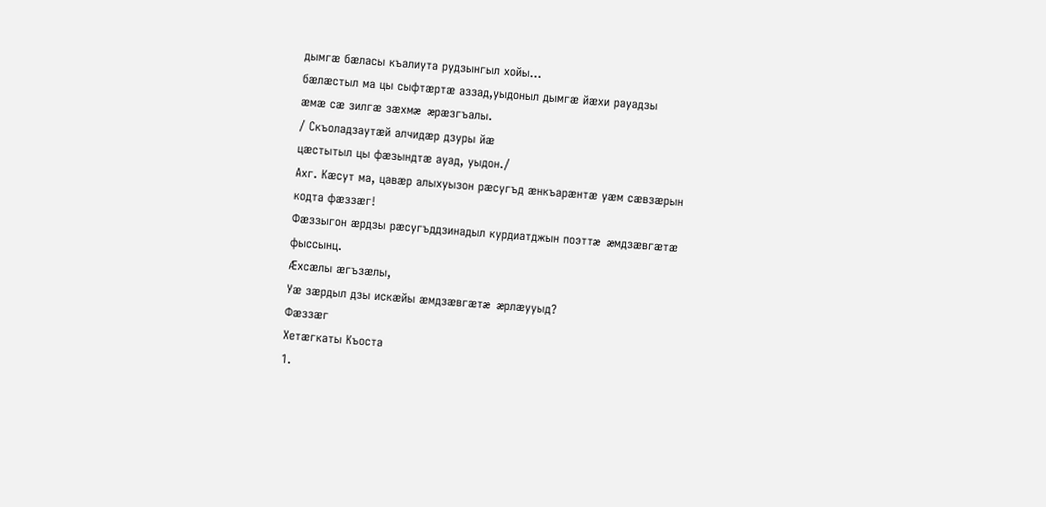дымгæ бæласы къалиута рудзынгыл хойы…
бæлæстыл ма цы сыфтæртæ аззад,уыдоныл дымгæ йæхи рауадзы
æмæ сæ зилгæ зæхмæ æрæзгъалы.
/ Скъоладзаутæй алчидæр дзуры йæ
цæстытыл цы фæзындтæ ауад, уыдон./
Ахг. Кæсут ма, цавæр алыхуызон рæсугъд æнкъарæнтæ уæм сæвзæрын
кодта фæззæг!
Фæззыгон æрдзы рæсугъддзинадыл курдиатджын поэттæ æмдзæвгæтæ
фыссынц.
Æхсæлы æгъзæлы,
Уæ зæрдыл дзы искæйы æмдзæвгæтæ æрлæууыд?
Фæззæг
Хетæгкаты Къоста
1.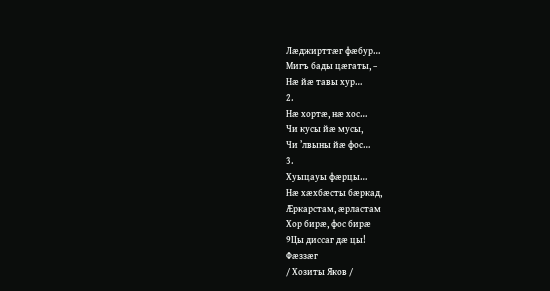Лæджирттæг фæбур…
Мигъ бады цæгаты, –
Нæ йæ тавы хур…
2.
Нæ хортæ, нæ хос…
Чи кусы йæ мусы,
Чи ’лвыны йæ фос…
3.
Хуыцауы фæрцы…
Нæ хæхбæсты бæркад,
Æркарстам, æрластам
Хор бирæ, фос бирæ
9Цы диссаг дæ цы!
Фæззæг
/ Хозиты Яков /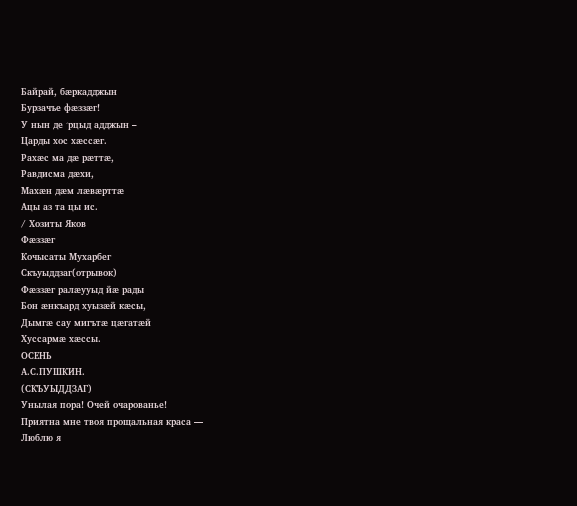Байрай, бæркадджын
Бурзачъе фæззæг!
У нын де ׳рцыд адджын –
Царды хос хæссæг.
Рахæс ма дæ рæттæ,
Равдисма дæхи,
Махæн дæм лæвæрттæ
Ацы аз та цы ис.
/ Хозиты Яков
Фæззæг
Кочысаты Мухарбег
Скъуыддзаг(отрывок)
Фæззæг ралæууыд йæ рады
Бон æнкъард хуызæй кæсы,
Дымгæ сау мигътæ цæгатæй
Хуссармæ хæссы.
ОСЕНЬ
А.С.ПУШКИН.
(СКЪУЫДДЗАГ)
Унылая пора! Очей очарованье!
Приятна мне твоя прощальная краса —
Люблю я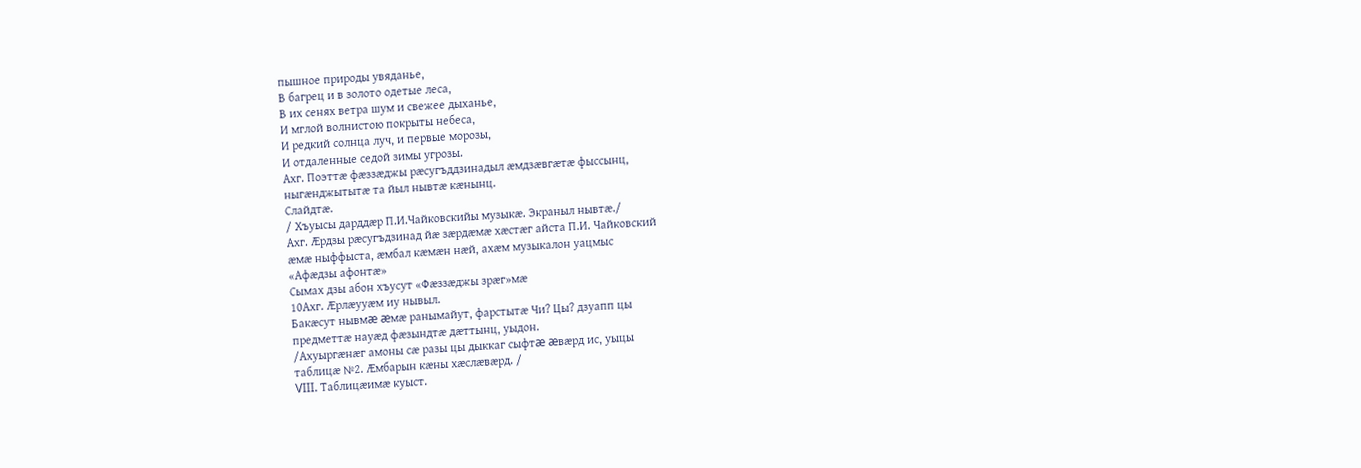пышное природы увяданье,
В багрец и в золото одетые леса,
В их сенях ветра шум и свежее дыханье,
И мглой волнистою покрыты небеса,
И редкий солнца луч, и первые морозы,
И отдаленные седой зимы угрозы.
Ахг. Поэттæ фæззæджы рæсугъддзинадыл æмдзæвгæтæ фыссынц,
ныгæнджытытæ та йыл нывтæ кæнынц.
Слайдтæ.
/ Хъуысы дарддæр П.И.Чайковскийы музыкæ. Экраныл нывтæ./
Ахг. Æрдзы рæсугъдзинад йæ зæрдæмæ хæстæг айста П.И. Чайковский
æмæ ныффыста, æмбал кæмæн нæй, ахæм музыкалон уацмыс
«Афæдзы афонтæ»
Сымах дзы абон хъусут «Фæззæджы зрæг»мæ
10Ахг. Æрлæууæм иу нывыл.
Бакæсут нывмæ æмæ ранымайут, фарстытæ Чи? Цы? дзуапп цы
предметтæ науæд фæзындтæ дæттынц, уыдон.
/Ахуыргæнæг амоны сæ разы цы дыккаг сыфтæ æвæрд ис, уыцы
таблицæ №2. Æмбарын кæны хæслæвæрд. /
VIII. Таблицæимæ куыст.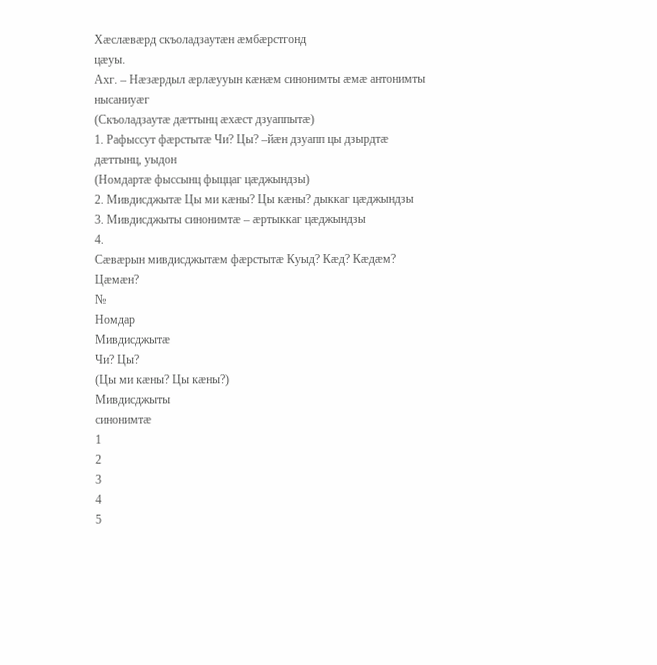Хæслæвæрд скъоладзаутæн æмбæрстгонд
цæуы.
Ахг. – Нæзæрдыл æрлæууын кæнæм синонимты æмæ антонимты нысаниуæг
(Скъоладзаутæ дæттынц æхæст дзуаппытæ)
1. Рафыссут фæрстытæ Чи? Цы? –йæн дзуапп цы дзырдтæ дæттынц, уыдон
(Номдартæ фыссынц фыццаг цæджындзы)
2. Мивдисджытæ Цы ми кæны? Цы кæны? дыккаг цæджындзы
3. Мивдисджыты синонимтæ – æртыккаг цæджындзы
4.
Сæвæрын мивдисджытæм фæрстытæ Куыд? Кæд? Кæдæм? Цæмæн?
№
Номдар
Мивдисджытæ
Чи? Цы?
(Цы ми кæны? Цы кæны?)
Мивдисджыты
синонимтæ
1
2
3
4
5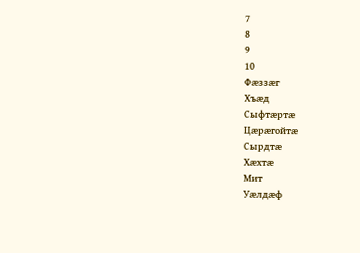7
8
9
10
Фæззæг
Хъæд
Сыфтæртæ
Цæрæгойтæ
Сырдтæ
Хæхтæ
Мит
Уæлдæф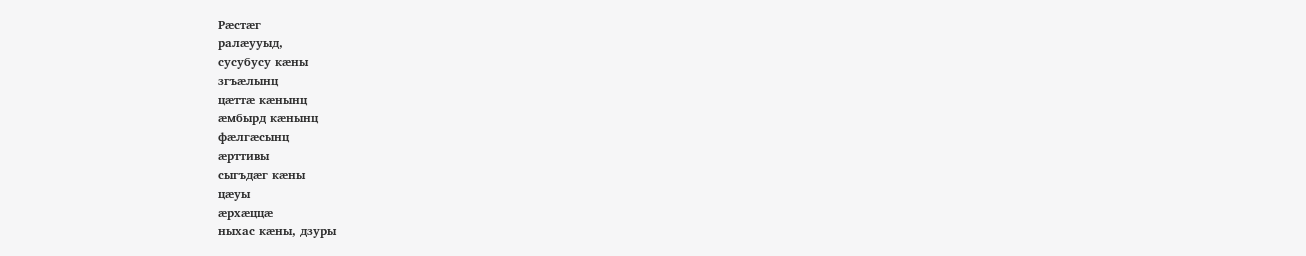Рæстæг
ралæууыд,
сусубусу кæны
згъæлынц
цæттæ кæнынц
æмбырд кæнынц
фæлгæсынц
æрттивы
сыгъдæг кæны
цæуы
æрхæццæ
ныхас кæны, дзуры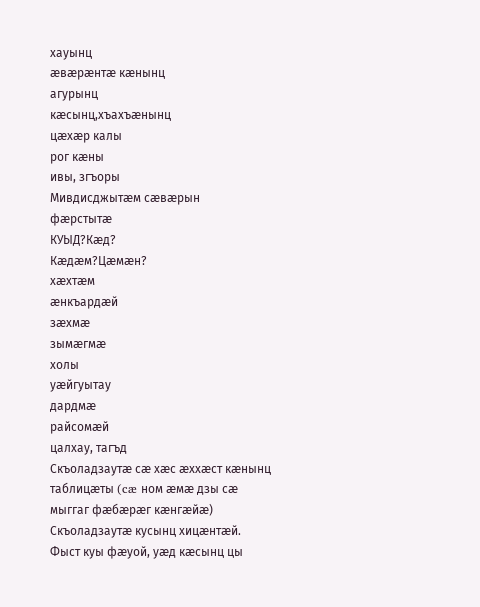хауынц
æвæрæнтæ кæнынц
агурынц
кæсынц,хъахъæнынц
цæхæр калы
рог кæны
ивы, згъоры
Мивдисджытæм сæвæрын
фæрстытæ
КУЫД?Кæд?
Кæдæм?Цæмæн?
хæхтæм
æнкъардæй
зæхмæ
зымæгмæ
холы
уæйгуытау
дардмæ
райсомæй
цалхау, тагъд
Скъоладзаутæ сæ хæс æххæст кæнынц таблицæты (cæ ном æмæ дзы сæ
мыггаг фæбæрæг кæнгæйæ)
Скъоладзаутæ кусынц хицæнтæй. Фыст куы фæуой, уæд кæсынц цы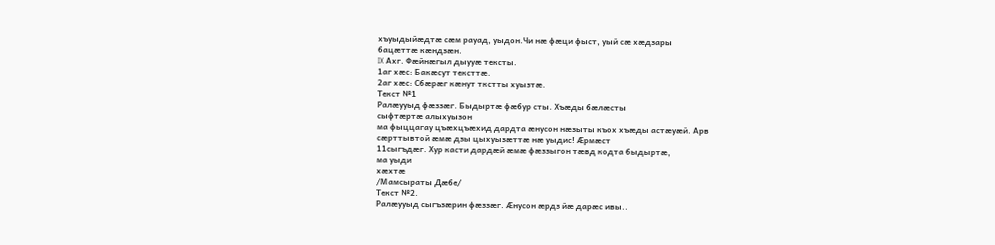хъуыдыйæдтæ сæм рауад, уыдон.Чи нæ фæци фыст, уый сæ хæдзары
бацæттæ кæндзæн.
IX Ахг. Фæйнæгыл дыууæ тексты.
1аг хæс: Бакæсут тексттæ.
2аг хæс: Сбæрæг кæнут ткстты хуызтæ.
Текст №1
Ралæууыд фæззæг. Быдыртæ фæбур сты. Хъæды бæлæсты
сыфтæртæ алыхуызон
ма фыццагау цъæхцъæхид дардта æнусон нæзыты къох хъæды астæуæй. Арв
сæрттывтой æмæ дзы цыхуызæттæ нæ уыдис! Æрмæст
11сыгъдæг. Хур касти дардæй æмæ фæззыгон тæвд кодта быдыртæ,
ма уыди
хæхтæ
/Мамсыраты Дæбе/
Текст №2.
Ралæууыд сыгъзæрин фæззæг. Æнусон æрдз йæ дарæс ивы..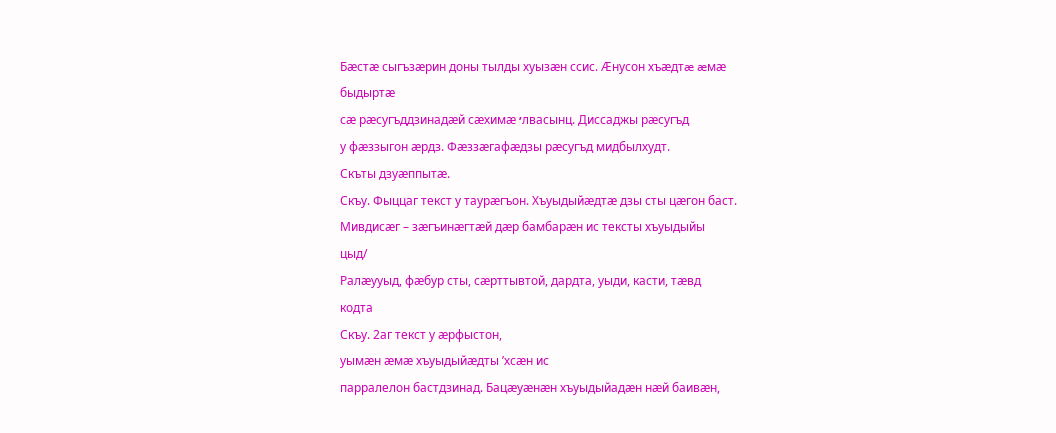Бæстæ сыгъзæрин доны тылды хуызæн ссис. Æнусон хъæдтæ æмæ быдыртæ
сæ рæсугъддзинадæй сæхимæ ׳лвасынц. Диссаджы рæсугъд
у фæззыгон æрдз. Фæззæгафæдзы рæсугъд мидбылхудт.
Скъты дзуæппытæ.
Скъу. Фыццаг текст у таурæгъон. Хъуыдыйæдтæ дзы сты цæгон баст.
Мивдисæг – зæгъинæгтæй дæр бамбарæн ис тексты хъуыдыйы
цыд/
Ралæууыд, фæбур сты, сæрттывтой, дардта, уыди, касти, тæвд
кодта
Скъу. 2аг текст у æрфыстон,
уымæн æмæ хъуыдыйæдты ’хсæн ис
парралелон бастдзинад. Бацæуæнæн хъуыдыйадæн нæй баивæн,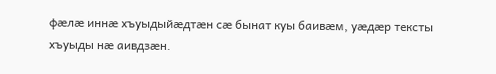фæлæ иннæ хъуыдыйæдтæн сæ бынат куы баивæм, уæдæр тексты
хъуыды нæ аивдзæн.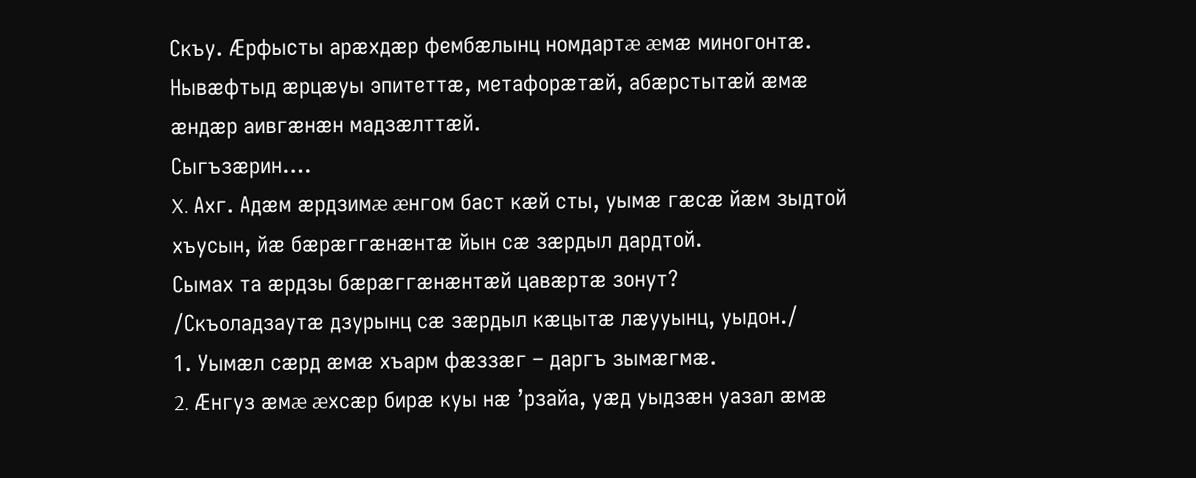Скъу. Æрфысты арæхдæр фембæлынц номдартæ æмæ миногонтæ.
Нывæфтыд æрцæуы эпитеттæ, метафорæтæй, абæрстытæй æмæ
æндæр аивгæнæн мадзæлттæй.
Сыгъзæрин….
X. Ахг. Адæм æрдзимæ æнгом баст кæй сты, уымæ гæсæ йæм зыдтой
хъусын, йæ бæрæггæнæнтæ йын сæ зæрдыл дардтой.
Сымах та æрдзы бæрæггæнæнтæй цавæртæ зонут?
/Скъоладзаутæ дзурынц сæ зæрдыл кæцытæ лæууынц, уыдон./
1. Уымæл сæрд æмæ хъарм фæззæг – даргъ зымæгмæ.
2. Æнгуз æмæ æхсæр бирæ куы нæ ’рзайа, уæд уыдзæн уазал æмæ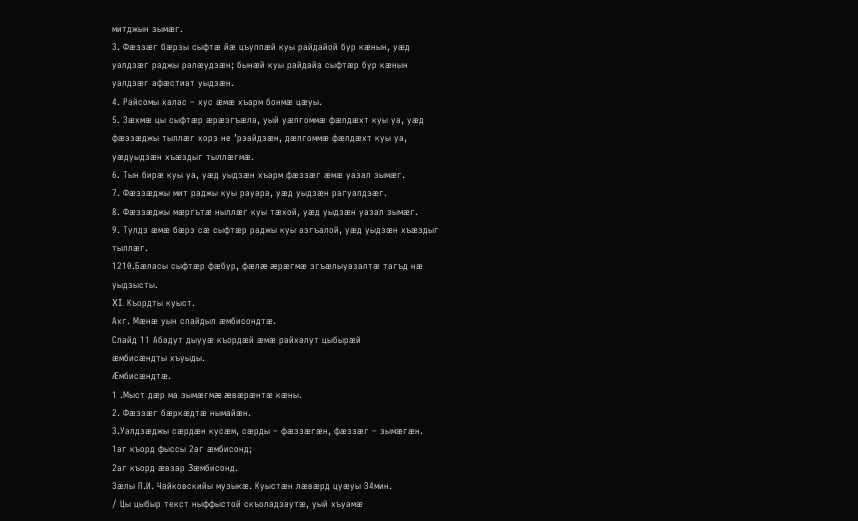митджын зымæг.
3. Фæззæг бæрзы сыфтæ йæ цъуппæй куы райдайой бур кæнын, уæд
уалдзæг раджы ралæудзæн; бынæй куы райдайа сыфтæр бур кæнын
уалдзæг афæстиат уыдзæн.
4. Райсомы халас – хус æмæ хъарм бонмæ цæуы.
5. Зæхмæ цы сыфтæр æрæзгъæла, уый уæлгоммæ фæлдæхт куы уа, уæд
фæззæджы тыллæг хорз не ’рзайдзæн, дæлгоммæ фæлдæхт куы уа,
уæдуыдзæн хъæздыг тыллæгмæ.
6. Тын бирæ куы уа, уæд уыдзæн хъарм фæззæг æмæ уазал зымæг.
7. Фæззæджы мит раджы куы рауара, уæд уыдзæн рагуалдзæг.
8. Фæззæджы мæргътæ ныллæг куы тæхой, уæд уыдзæн уазал зымæг.
9. Тулдз æмæ бæрз сæ сыфтæр раджы куы азгъалой, уæд уыдзæн хъæздыг
тыллæг.
1210.Бæласы сыфтæр фæбур, фæлæ æрæгмæ згъæлыуазалтæ тагъд нæ
уыдзысты.
XI. Къордты куыст.
Ахг. Мæнæ уын слайдыл æмбисондтæ.
Слайд 11 Абадут дыууæ къордæй æмæ райхалут цыбырæй
æмбисæндты хъуыды.
Æмбисæндтæ.
1 .Мыст дæр ма зымæгмæ æвæрæнтæ кæны.
2. Фæззæг бæркæдтæ нымайæн.
3.Уалдзæджы сæрдæн кусæм, сæрды – фæззæгæн, фæззæг – зымæгæн.
1аг къорд фыссы 2аг æмбисонд;
2аг къорд æвзар 3æмбисонд.
Зæлы П.И. Чайковскийы музыкæ. Куыстæн лæвæрд цуæуы 34мин.
/ Цы цыбыр текст ныффыстой скъоладзаутæ, уый хъуамæ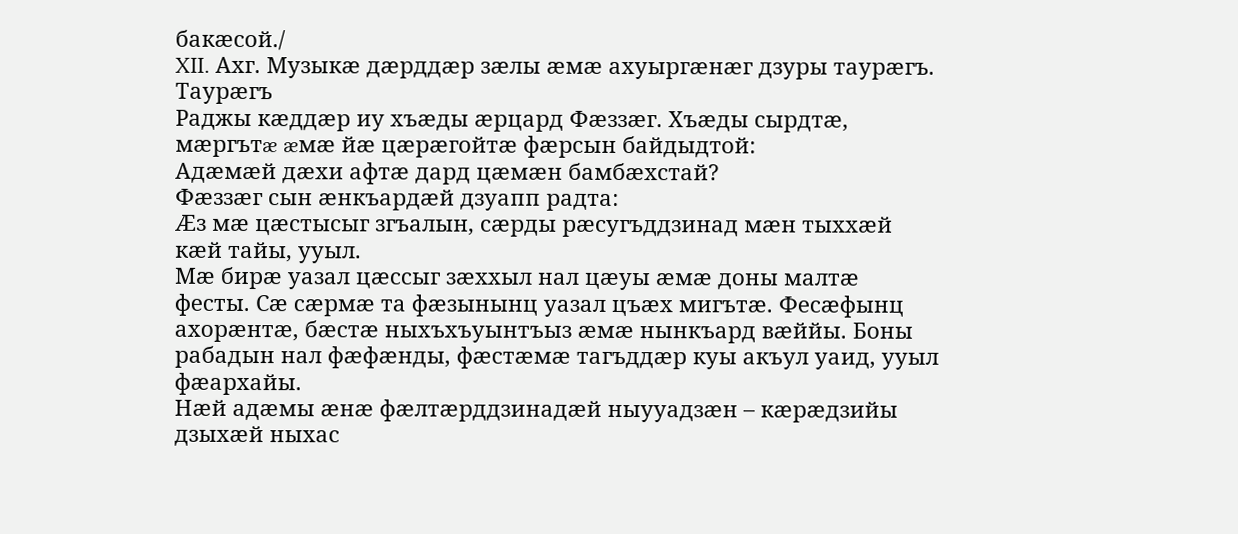бакæсой./
XII. Ахг. Музыкæ дæрддæр зæлы æмæ ахуыргæнæг дзуры таурæгъ.
Таурæгъ
Раджы кæддæр иу хъæды æрцард Фæззæг. Хъæды сырдтæ,
мæргътæ æмæ йæ цæрæгойтæ фæрсын байдыдтой:
Адæмæй дæхи афтæ дард цæмæн бамбæхстай?
Фæззæг сын æнкъардæй дзуапп радта:
Æз мæ цæстысыг згъалын, сæрды рæсугъддзинад мæн тыххæй
кæй тайы, ууыл.
Мæ бирæ уазал цæссыг зæххыл нал цæуы æмæ доны малтæ
фесты. Сæ сæрмæ та фæзынынц уазал цъæх мигътæ. Фесæфынц
ахорæнтæ, бæстæ ныхъхъуынтъыз æмæ нынкъард вæййы. Боны
рабадын нал фæфæнды, фæстæмæ тагъддæр куы акъул уаид, ууыл
фæархайы.
Нæй адæмы æнæ фæлтæрддзинадæй ныууадзæн – кæрæдзийы
дзыхæй ныхас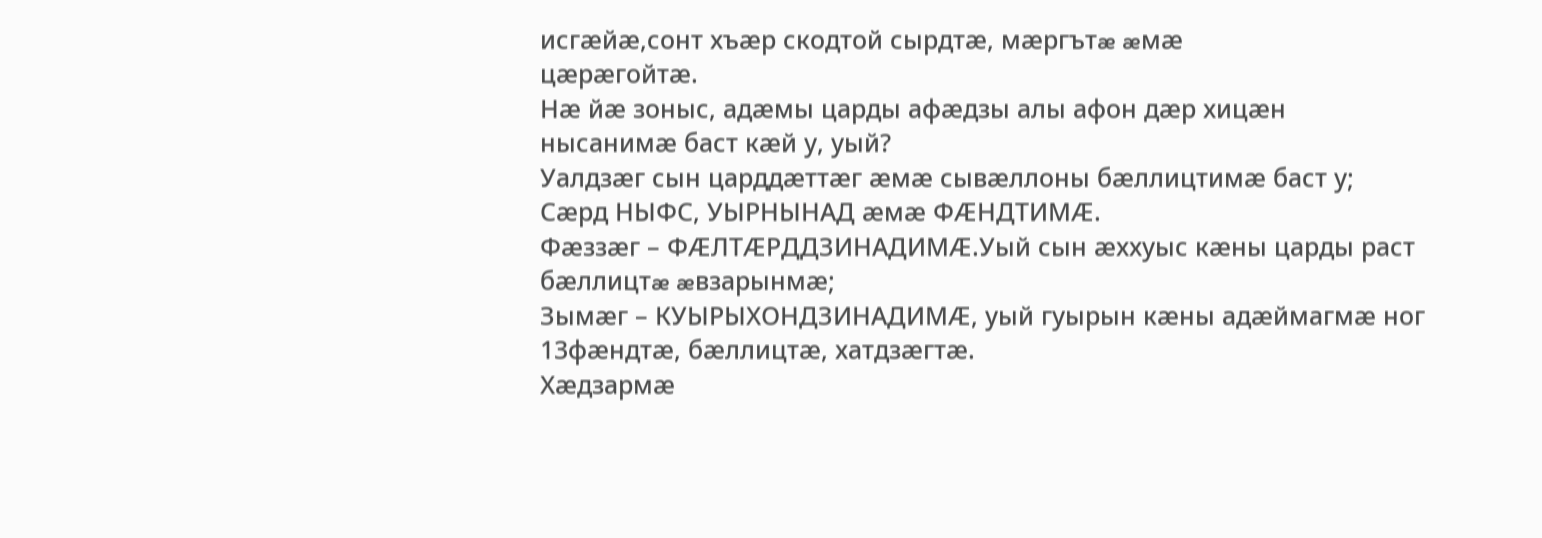исгæйæ,сонт хъæр скодтой сырдтæ, мæргътæ æмæ
цæрæгойтæ.
Нæ йæ зоныс, адæмы царды афæдзы алы афон дæр хицæн
нысанимæ баст кæй у, уый?
Уалдзæг сын царддæттæг æмæ сывæллоны бæллицтимæ баст у;
Сæрд НЫФС, УЫРНЫНАД æмæ ФÆНДТИМÆ.
Фæззæг – ФÆЛТÆРДДЗИНАДИМÆ.Уый сын æххуыс кæны царды раст
бæллицтæ æвзарынмæ;
Зымæг – КУЫРЫХОНДЗИНАДИМÆ, уый гуырын кæны адæймагмæ ног
13фæндтæ, бæллицтæ, хатдзæгтæ.
Хæдзармæ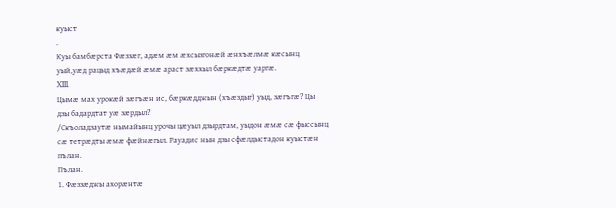куыст
.
Куы бамбæрста Фæззæг, адæм æм æхсызгонæй æнхъæлмæ кæсынц
уый,уæд рацыд хъæдæй æмæ араст зæххыл бæркæдтæ уаргæ.
XIII.
Цымæ мах урокæй зæгъæн ис, бæркæдджын (хъæздыг) уыд, зæгъгæ? Цы
дзы бадардтат уæ зæрдыл?
/Скъоладзаутæ нымайынц урочы цæуыл дзырдтам, уыдон æмæ сæ фыссынц
сæ тетрæдты æмæ фæйнæгыл. Рауадис нын дзы сфæлдыстадон куыстæн
пълан.
Пълан.
1. Фæззæджы ахорæнтæ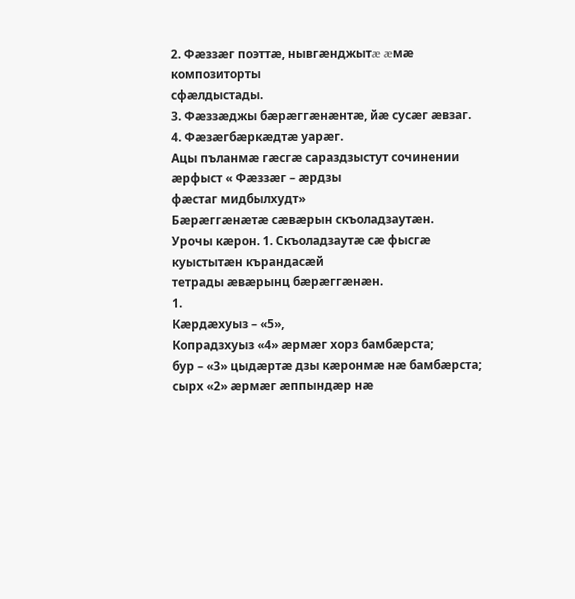2. Фæззæг поэттæ, нывгæнджытæ æмæ композиторты
сфæлдыстады.
3. Фæззæджы бæрæггæнæнтæ, йæ сусæг æвзаг.
4. Фæзæгбæркæдтæ уарæг.
Ацы пъланмæ гæсгæ сараздзыстут сочинении æрфыст « Фæззæг – æрдзы
фæстаг мидбылхудт»
Бæрæггæнæтæ сæвæрын скъоладзаутæн.
Урочы кæрон. 1. Скъоладзаутæ сæ фысгæ куыстытæн кърандасæй
тетрады æвæрынц бæрæггæнæн.
1.
Кæрдæхуыз – «5»,
Копрадзхуыз «4» æрмæг хорз бамбæрста;
бур – «3» цыдæртæ дзы кæронмæ нæ бамбæрста;
сырх «2» æрмæг æппындæр нæ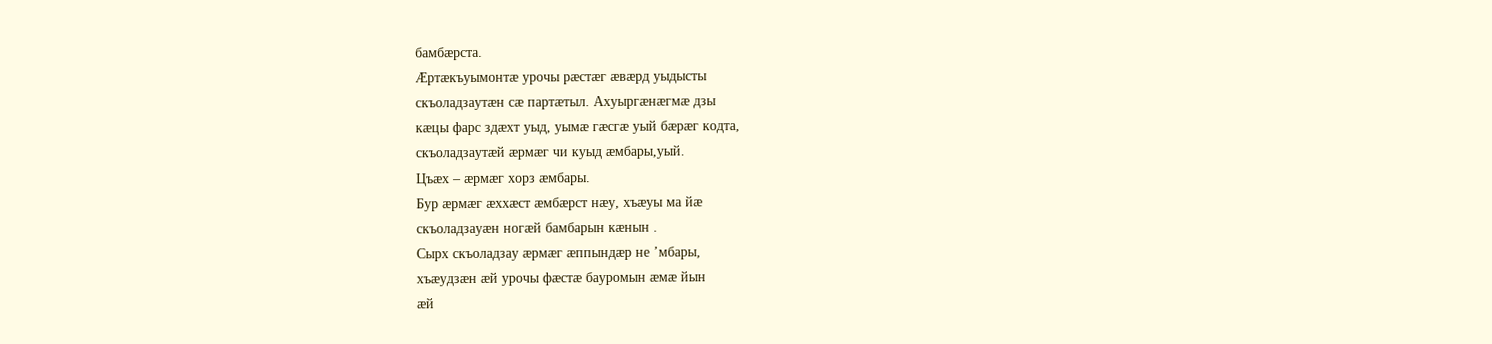бамбæрста.
Æртæкъуымонтæ урочы рæстæг æвæрд уыдысты
скъоладзаутæн сæ партæтыл. Ахуыргæнæгмæ дзы
кæцы фарс здæхт уыд, уымæ гæсгæ уый бæрæг кодта,
скъоладзаутæй æрмæг чи куыд æмбары,уый.
Цъæх – æрмæг хорз æмбары.
Бур æрмæг æххæст æмбæрст нæу, хъæуы ма йæ
скъоладзауæн ногæй бамбарын кæнын .
Сырх скъоладзау æрмæг æппындæр не ’мбары,
хъæудзæн æй урочы фæстæ бауромын æмæ йын
æй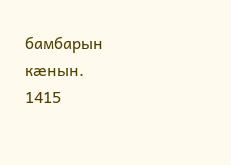бамбарын кæнын.
1415